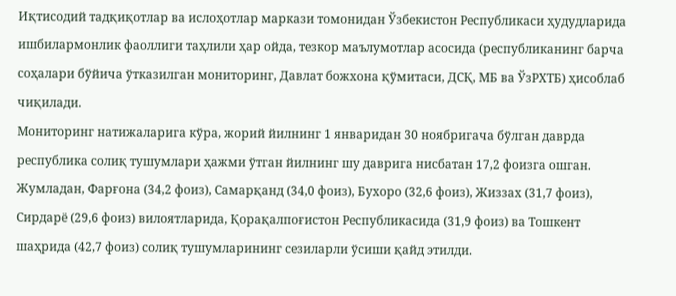Иқтисодий тадқиқотлар ва ислоҳотлар маркази томонидан Ўзбекистон Республикаси ҳудудларида ишбилармонлик фаоллиги таҳлили ҳар ойда, тезкор маълумотлар асосида (республиканинг барча соҳалари бўйича ўтказилган мониторинг, Давлат божхона қўмитаси, ДСҚ, МБ ва ЎзРХТБ) ҳисоблаб чиқилади.
Мониторинг натижаларига кўра, жорий йилнинг 1 январидан 30 ноябригача бўлган даврда республика солиқ тушумлари ҳажми ўтган йилнинг шу даврига нисбатан 17,2 фоизга ошган.
Жумладан, Фарғона (34,2 фоиз), Самарқанд (34,0 фоиз), Бухоро (32,6 фоиз), Жиззах (31,7 фоиз), Сирдарё (29,6 фоиз) вилоятларида, Қорақалпоғистон Республикасида (31,9 фоиз) ва Тошкент шаҳрида (42,7 фоиз) солиқ тушумларининг сезиларли ўсиши қайд этилди.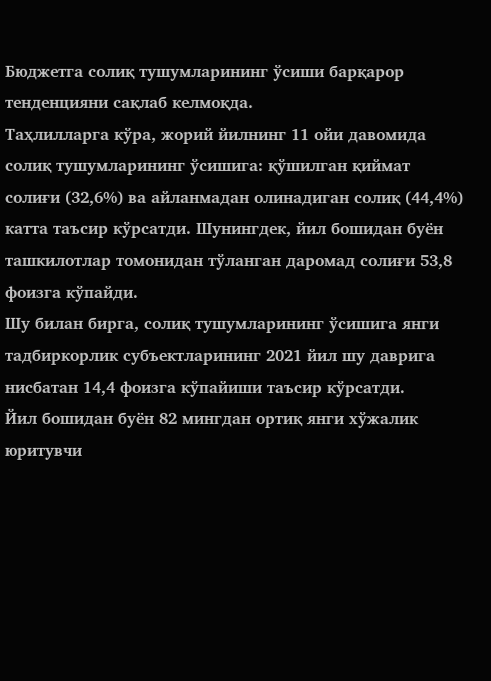Бюджетга солиқ тушумларининг ўсиши барқарор тенденцияни сақлаб келмоқда.
Таҳлилларга кўра, жорий йилнинг 11 ойи давомида солиқ тушумларининг ўсишига: қўшилган қиймат солиғи (32,6%) ва айланмадан олинадиган солиқ (44,4%) катта таъсир кўрсатди. Шунингдек, йил бошидан буён ташкилотлар томонидан тўланган даромад солиғи 53,8 фоизга кўпайди.
Шу билан бирга, солиқ тушумларининг ўсишига янги тадбиркорлик субъектларининг 2021 йил шу даврига нисбатан 14,4 фоизга кўпайиши таъсир кўрсатди.
Йил бошидан буён 82 мингдан ортиқ янги хўжалик юритувчи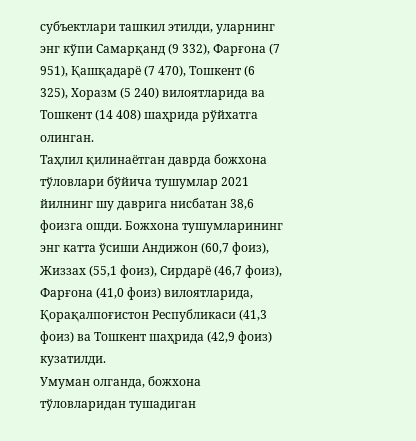субъектлари ташкил этилди, уларнинг энг кўпи Самарқанд (9 332), Фарғона (7 951), Қашқадарё (7 470), Тошкент (6 325), Хоразм (5 240) вилоятларида ва Тошкент (14 408) шаҳрида рўйхатга олинган.
Таҳлил қилинаётган даврда божхона тўловлари бўйича тушумлар 2021 йилнинг шу даврига нисбатан 38,6 фоизга ошди. Божхона тушумларининг энг катта ўсиши Андижон (60,7 фоиз), Жиззах (55,1 фоиз), Сирдарё (46,7 фоиз), Фарғона (41,0 фоиз) вилоятларида, Қорақалпоғистон Республикаси (41,3 фоиз) ва Тошкент шаҳрида (42,9 фоиз) кузатилди.
Умуман олганда, божхона тўловларидан тушадиган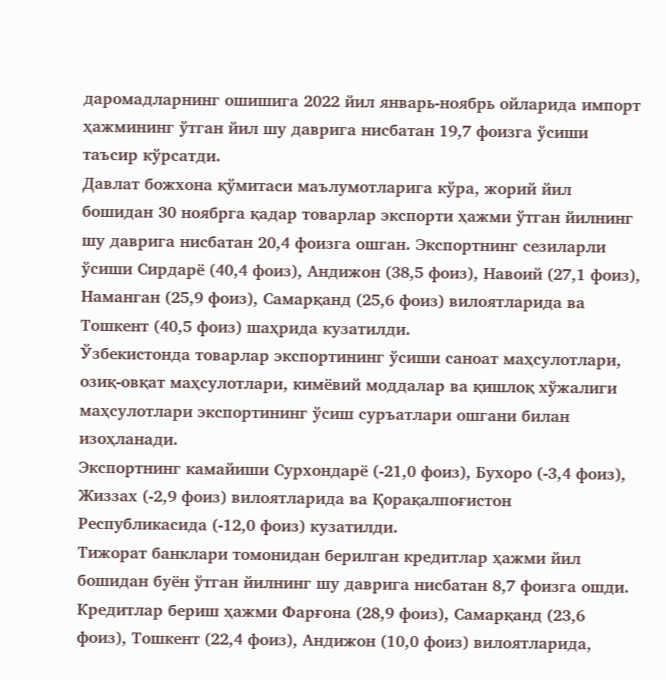даромадларнинг ошишига 2022 йил январь-ноябрь ойларида импорт ҳажмининг ўтган йил шу даврига нисбатан 19,7 фоизга ўсиши таъсир кўрсатди.
Давлат божхона қўмитаси маълумотларига кўра, жорий йил бошидан 30 ноябрга қадар товарлар экспорти ҳажми ўтган йилнинг шу даврига нисбатан 20,4 фоизга ошган. Экспортнинг сезиларли ўсиши Сирдарё (40,4 фоиз), Андижон (38,5 фоиз), Навоий (27,1 фоиз), Наманган (25,9 фоиз), Самарқанд (25,6 фоиз) вилоятларида ва Тошкент (40,5 фоиз) шаҳрида кузатилди.
Ўзбекистонда товарлар экспортининг ўсиши саноат маҳсулотлари, озиқ-овқат маҳсулотлари, кимёвий моддалар ва қишлоқ хўжалиги маҳсулотлари экспортининг ўсиш суръатлари ошгани билан изоҳланади.
Экспортнинг камайиши Сурхондарё (-21,0 фоиз), Бухоро (-3,4 фоиз), Жиззах (-2,9 фоиз) вилоятларида ва Қорақалпоғистон Республикасида (-12,0 фоиз) кузатилди.
Тижорат банклари томонидан берилган кредитлар ҳажми йил бошидан буён ўтган йилнинг шу даврига нисбатан 8,7 фоизга ошди. Кредитлар бериш ҳажми Фарғона (28,9 фоиз), Самарқанд (23,6 фоиз), Тошкент (22,4 фоиз), Андижон (10,0 фоиз) вилоятларида,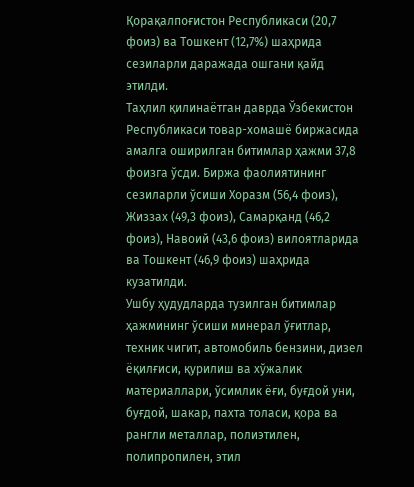Қорақалпоғистон Республикаси (20,7 фоиз) ва Тошкент (12,7%) шаҳрида сезиларли даражада ошгани қайд этилди.
Таҳлил қилинаётган даврда Ўзбекистон Республикаси товар-хомашё биржасида амалга оширилган битимлар ҳажми 37,8 фоизга ўсди. Биржа фаолиятининг сезиларли ўсиши Хоразм (56,4 фоиз), Жиззах (49,3 фоиз), Самарқанд (46,2 фоиз), Навоий (43,6 фоиз) вилоятларида ва Тошкент (46,9 фоиз) шаҳрида кузатилди.
Ушбу ҳудудларда тузилган битимлар ҳажмининг ўсиши минерал ўғитлар, техник чигит, автомобиль бензини, дизел ёқилғиси, қурилиш ва хўжалик материаллари, ўсимлик ёғи, буғдой уни, буғдой, шакар, пахта толаси, қора ва рангли металлар, полиэтилен, полипропилен, этил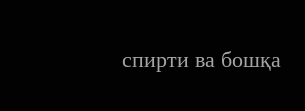спирти ва бошқа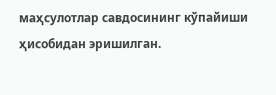маҳсулотлар савдосининг кўпайиши ҳисобидан эришилган.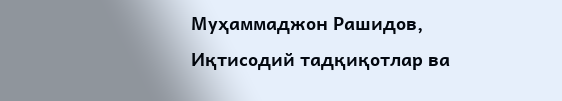Муҳаммаджон Рашидов,
Иқтисодий тадқиқотлар ва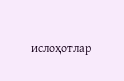ислоҳотлар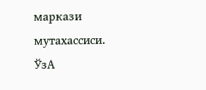маркази мутахассиси.
ЎзА